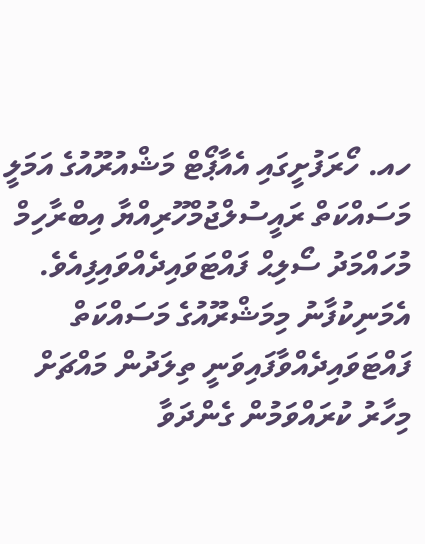ހއ. ހޯރަފުށީގައި އެއާޕޯޓް މަޝްއުރޫއުގެ އަމަލީ މަސައްކަތް ރައީސުލްޖުމްހޫރިއްޔާ އިބްރާހިމް މުހައްމަދު ސޯލިޙް ފައްޓަވައިދެއްވައިފިއެވެ.
އެމަނިކުފާނު މިމަޝްރޫއުގެ މަސައްކަތް ފައްޓަވައިދެއްވާފައިވަނީ ތިލަދުން މައްޗަށް މިހާރު ކުރައްވަމުން ގެންދަވާ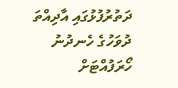ދަތުރުފުޅުގައި އާދިއްތަ ދުވަހުގެ ހެނދުނު ހޯރަފުއްޓަށް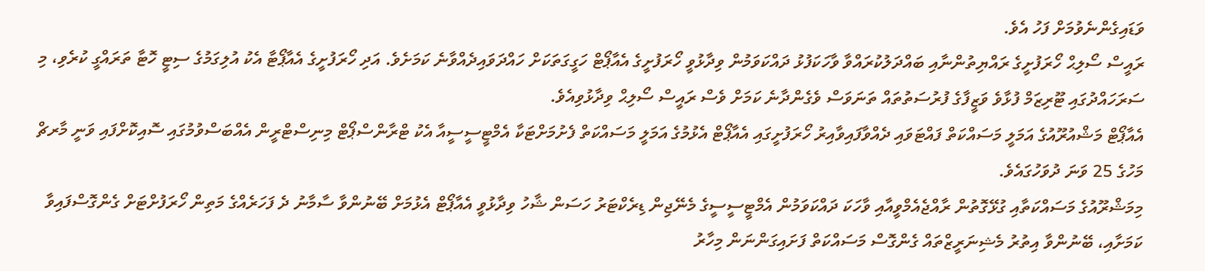ވަޑައިގެންނެވުމަށް ފަހު އެވެ.
ރައީސް ސޯލިޙް ހޯރަފުށީގެ ރައްޔިތުންނާއި ބައްދަލުކުރައްވާ ވާހަކަފުޅު ދައްކަވަމުން ވިދާޅުވީ ހޯރަފުށީގެ އެއާޕޯޓް ހަގީގަތަކަށް ހައްދަވައިދެއްވާނެ ކަމަށެވެ. އަދި ހޯރަފުށީގެ އެއާޕޯޓާ އެކު އުލިގަމުގެ ސިޓީ ހޮޓާ ތަރައްގީ ކުރެވި، މި ސަރަހައްދުގައި ޓޫރިޒަމް ފުޅާވެ ވަޒީފާގެ ފުރުސަތުތައް ތަނަވަސް ވެގެންދާނެ ކަމަށް ވެސް ރައީސް ސޯލިޙް ވިދާޅުވިއެވެ.
އެއާޕޯޓް މަޝްއުރޫއުގެ އަމަލީ މަސައްކަތް ފައްޓަވައި ދެއްވާފައިވާއިރު ހޯރަފުށީގައި އެއާޕޯޓް އެޅުމުގެ އަމަލީ މަސައްކަތް ފެށުމަށްޓަކާ އެމްޓީސީސީއާ އެކު ޓްރާންސްޕޯޓް މިނިސްޓްރީން އެއްބަސްވުމުގައި ސޮއިކޮށްފައި ވަނީ މާރޗް މަހުގެ 25 ވަނަ ދުވަހުގައެވެ.
މިމަޝްރޫއުގެ މަސައްކަތާއި ގުޅޭގޮތުން ރާއްޖެއެމްވީއާއި ވާހަކަ ދައްކަވަމުން އެމްޓީސީސީގެ މެނޭޖިން ޑިރެކްޓަރު ހަސަން ޝާހު ވިދާޅުވީ އެއާޕޯޓް އެޅުމަށް ބޭނުންވާ ސާމާނު ދެ ފަހަރެއްގެ މަތިން ހޯރަފުށްޓަށް ގެންގޮސްފައިވާ ކަމަށާއި، ބޭނުންވާ އިތުރު މެޝިނަރީޒްތައް ގެންގޮސް މަސައްކަތް ފަށައިގަންނަން މިހާރު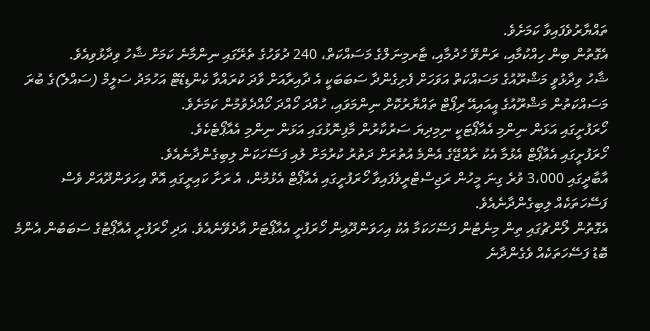ތައްޔާރުވެފައިވާ ކަމަށެވެ.
އެގޮތުން ބިން ހިއްކުމާއި، ރަންވޭ ހެދުމާއި، ޓާރމިނަލްގެ މަސައްކަތް، 240 ދުވަހުގެ ތެރޭގައި ނިންމާނެ ކަމަށް ޝާހު ވިދާޅުވިއެވެ.
ޝާހު ވިދާޅުވީ މަޝްރޫއުގެ މަސައްކަތް އަވަހަށް ފެށިގެންދާ ސަބަބަކީ އެ ދާއިރާއަށް ވާދަ ކުރައްވާ ކެންޑިޑޭޓް އަހުމަދު ސަލީމް (ސައްލެ)ގެ ބުރަ މަސައްކަތުން މަޝްރޫއުގެ އީއައިއޭ ރިޕޯޓް ތައްޔާރުކޮށް ނިންމަވައި، ހުއްދަ ހޯއްދަ ހޯއްދެވުމުން ކަމަށެވެ.
ހޯރަފުށީގައި އަޅަން ނިންމި އެއާޕޯޓަކީ ނިމިދިޔަ ސަރުކާރުން މާފިނޮޅުގައި އަޅަން ނިންމި އެއާޕޯޓެކެވެ.
ހޯރަފުށީގައި އެއާޕޯޓް އެޅުމާ އެކު ރާއްޖޭގެ އެންމެ އުތުރަށް ދަތުރު ކުރުމަށް ލުއި ފަސޭހަކަން ލިބިގެންދާނެއެވެ.
އާބާދީގައި 3،000 ވުރެ ގިނަ މީހުން ރަޖިސްޓްރީވެފައިވާ ހޯރަފުށީގައި އެއާޕޯޓް އެޅުމުން، އެ ރަށާ ކައިރީގައި އޮތް އިހަވަންދޫއަށް ވެސް ފަސޭހަތަކެއް ލިބިގެންދާނެއެވެ.
އެގޮތުން ލޯންޗުގައި ތިން މިނެޓުން ފަސޭހަކަމާ އެކު އިހަވަންދޫއިން ހޯރަފުށީ އެއާޕޯޓަށް އާދެވޭނެއެވެ. އަދި ހޯރަފުށީ އެއާޕޯޓުގެ ސަބަބުން އެންމެ ބޮޑު ފަސޭހަތަކެއް ވެގެންދާނެ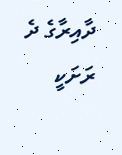ދާއިރާގެ ދެ ރަށަކީ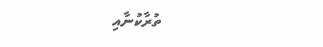ތުރާކުނާއި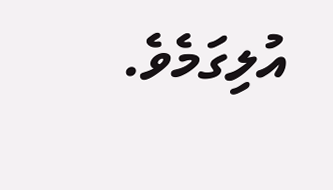އުލިގަމެވެ.